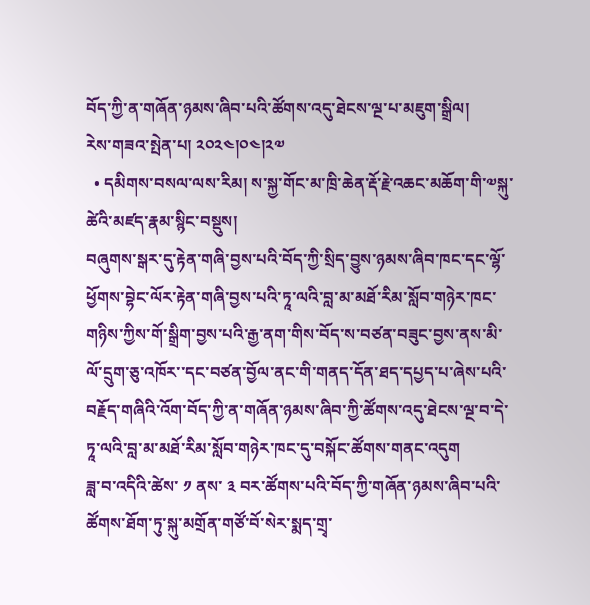བོད་ཀྱི་ན་གཞོན་ཉམས་ཞིབ་པའི་ཚོགས་འདུ་ཐེངས་ལྔ་པ་མཇུག་སྒྲིལ།
རེས་གཟའ་སྤེན་པ། ༢༠༢༤།༠༤།༢༧
  • དམིགས་བསལ་ལས་རིམ། ས་སྐྱ་གོང་མ་ཁྲི་ཆེན་རྡོ་རྗེ་འཆང་མཆོག་གི་༧སྐུ་ཚེའི་མཛད་རྣམ་སྙིང་བསྡུས།
བཞུགས་སྒར་དུ་རྟེན་གཞི་བྱས་པའི་བོད་ཀྱི་སྲིད་བྱུས་ཉམས་ཞིབ་ཁང་དང་ལྷོ་ཕྱོགས་བྷེང་ལོར་རྟེན་གཞི་བྱས་པའི་ཏཱ་ལའི་བླ་མ་མཐོ་རིམ་སློབ་གཉེར་ཁང་གཉིས་ཀྱིས་གོ་སྒྲིག་བྱས་པའི་རྒྱ་ནག་གིས་བོད་ས་བཙན་བཟུང་བྱས་ནས་མི་ལོ་དྲུག་ཅུ་འཁོར་་དང་བཙན་བྱོལ་ནང་གི་གནད་དོན་ཐད་དཔྱད་པ་ཞེས་པའི་བརྗོད་གཞིའི་འོག་བོད་ཀྱི་ན་གཞོན་ཉམས་ཞིབ་ཀྱི་ཚོགས་འདུ་ཐེངས་ལྔ་བ་དེ་ཏཱ་ལའི་བླ་མ་མཐོ་རིམ་སློབ་གཉེར་ཁང་དུ་བསྐོང་ཚོགས་གནང་འདུག
ཟླ་བ་འདིའི་ཚེས་ ༡ ནས་ ༣ བར་ཚོགས་པའི་བོད་ཀྱི་གཞོན་ཉམས་ཞིབ་པའི་ཚོགས་ཐོག་ཏུ་སྐུ་མགྲོན་གཙོ་བོ་སེར་སྨད་གྲྭ་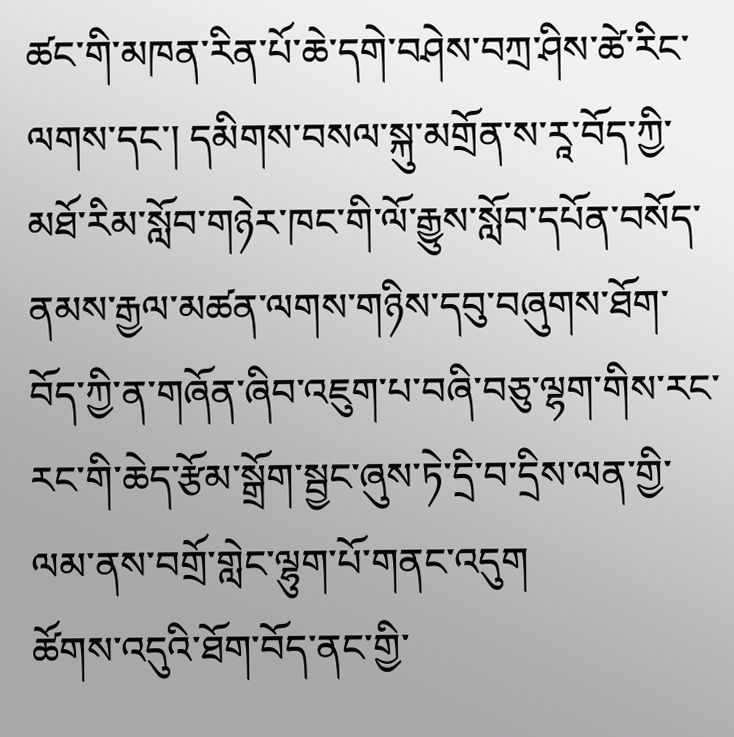ཚང་གི་མཁན་རིན་པོ་ཆེ་དགེ་བཤེས་བཀྲ་ཤིས་ཚེ་རིང་ལགས་དང་། དམིགས་བསལ་སྐུ་མགྲོན་ས་རཱ་བོད་ཀྱི་མཐོ་རིམ་སློབ་གཉེར་ཁང་གི་ལོ་རྒྱུས་སློབ་དཔོན་བསོད་ནམས་རྒྱལ་མཚན་ལགས་གཉིས་དབུ་བཞུགས་ཐོག་བོད་ཀྱི་ན་གཞོན་ཞིབ་འཇུག་པ་བཞི་བཅུ་ལྷག་གིས་རང་རང་གི་ཆེད་རྩོམ་སྒྲོག་སྦྱང་ཞུས་ཏེ་དྲི་བ་དྲིས་ལན་གྱི་ལམ་ནས་བགྲོ་གླེང་ལྷུག་པོ་གནང་འདུག
ཚོགས་འདུའི་ཐོག་བོད་ནང་གྱི་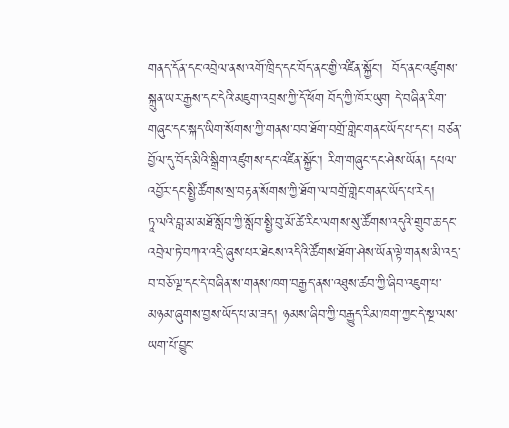གནད་དོན་དང་འབྲེལ་ནས་འགོ་ཁྲིད་དང་བོད་ནང་གྱི་འཛིན་སྐྱོང་།  བོད་ནང་འཛུགས་སྐྲུན་ཡར་རྒྱས་དང་དེའི་མཇུག་འབྲས་ཀྱི་དོ་ཕོག བོད་ཀྱི་ཁོར་ཡུག དེ་བཞིན་རིག་གཞུང་དང་སྐད་ཡིག་སོགས་ཀྱི་གནས་བབ་ཐོག་བགྲོ་གླེང་གནང་ཡོད་པ་དང་། བཙན་བྱོལ་དུ་བོད་མིའི་སྒྲིག་འཛུགས་དང་འཛིན་སྐྱོང་། རིག་གཞུང་དང་ཤེས་ཡོན། དཔལ་འབྱོར་དང་སྤྱི་ཚོགས་སྲ་བརྟན་སོགས་ཀྱི་ཐོག་ལ་བགྲོ་གླེང་གནང་ཡོད་པ་རེད།
ཏཱ་ལའི་བླ་མ་མཐོ་སློབ་ཀྱི་སློབ་སྤྱི་བུ་མོ་ཚེ་རིང་ལགས་སུ་ཚོགས་འདུའི་གྲུབ་ཆ་དང་འབྲེལ་ཏེ་བཀའ་འདྲི་ཞུས་པར་ཐེངས་འདིའི་ཚོགས་ཐོག་ཤེས་ཡོན་ལྟེ་གནས་མི་འདྲ་བ་བཅོ་ལྔ་དང་དེ་བཞིན་ས་གནས་ཁག་བརྒྱད་ནས་འཐུས་ཚབ་ཀྱི་ཞིབ་འཇུག་པ་མཉམ་ཞུགས་བྱས་ཡོད་པ་མ་ཟད། ཉམས་ཞིབ་ཀྱི་བརྒྱུད་རིམ་ཁག་ཀྱང་དེ་སྔ་ལས་ཡག་པོ་བྱུང་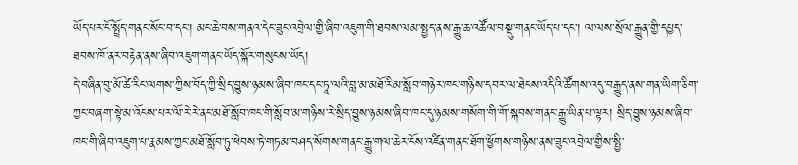ཡོད་པར་ངོ་སྤྲོད་གནང་སོང་བ་དང་། མང་ཆེ་བས་གནའ་དེང་ཟུང་འབྲེལ་གྱི་ཞིབ་འཇུག་གི་ཐབས་ལམ་སྤྱད་ནས་རྒྱུ་ཆ་འཚོལ་བསྡུ་གནང་ཡོད་པ་དང་། ལ་ལས་སྲོལ་རྒྱུན་གྱི་དཔྱད་ཐབས་ཁོ་ནར་བརྟེན་ནས་ཞིབ་འཇུག་གནང་ཡོད་སྐོར་གསུངས་ཡོད།
དེ་བཞིན་བུ་མོ་ཚེ་རིང་ལགས་ཀྱིས་བོད་ཀྱི་སྲིད་བྱུས་ཉམས་ཞིབ་ཁང་དང་ཏཱ་ལའི་བླ་མ་མཐོ་རིམ་སློབ་གཉེར་ཁང་གཉིས་དབར་ལ་ཐེངས་འདིའི་ཚོགས་འདུ་བརྒྱུད་ནས་གན་ཡིག་ཅིག་ཀྱང་བཞག་སྟེ་མ་འོངས་པར་ལོ་རེ་རེ་ནང་མཐོ་སློབ་ཁང་གི་སློབ་མ་གཉིས་རེ་སྲིད་བྱུས་ཉམས་ཞིབ་ཁང་དུ་ཉམས་གསོག་གི་གོ་སྐབས་གནང་རྒྱུ་ཡིན་པ་ལྟར། སྲིད་བྱུས་ཉམས་ཞིབ་ཁང་གི་ཞིབ་འཇུག་པ་རྣམས་ཀྱང་མཐོ་སློབ་ཏུ་ཕེབས་ཏེ་གཏམ་བཤད་སོགས་གནང་རྒྱུ་གལ་ཆེར་ངོས་འཛིན་གནང་ཐོག་ཕྱོགས་གཉིས་ནས་ཟུང་འབྲེལ་གྱིས་སྤྱི་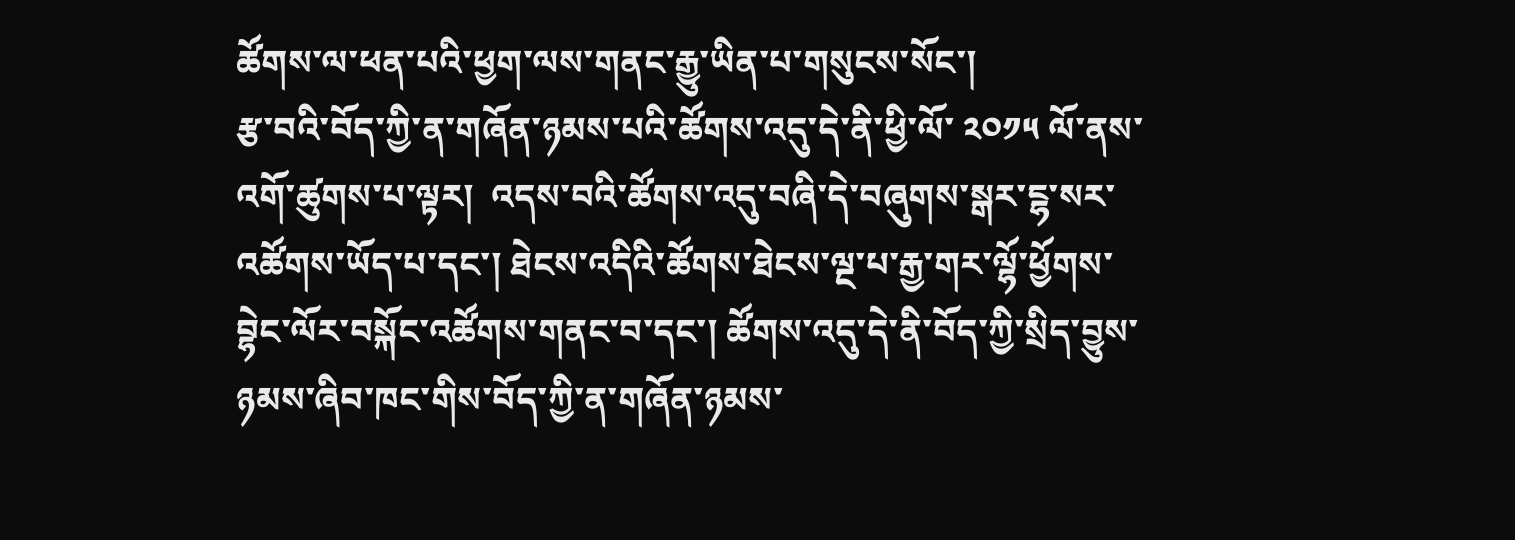ཚོགས་ལ་ཕན་པའི་ཕྱག་ལས་གནང་རྒྱུ་ཡིན་པ་གསུངས་སོང་།
རྩ་བའི་བོད་ཀྱི་ན་གཞོན་ཉམས་པའི་ཚོགས་འདུ་དེ་ནི་ཕྱི་ལོ་ ༢༠༡༥ ལོ་ནས་འགོ་ཚུགས་པ་ལྟར།  འདས་བའི་ཚོགས་འདུ་བཞི་དེ་བཞུགས་སྒར་ངྷ་སར་འཚོགས་ཡོད་པ་དང་། ཐེངས་འདིའི་ཚོགས་ཐེངས་ལྔ་པ་རྒྱ་གར་ལྷོ་ཕྱོགས་བྷེང་ལོར་བསྐོང་འཚོགས་གནང་བ་དང་། ཚོགས་འདུ་དེ་ནི་བོད་ཀྱི་སྲིད་བྱུས་ཉམས་ཞིབ་ཁང་གིས་བོད་ཀྱི་ན་གཞོན་ཉམས་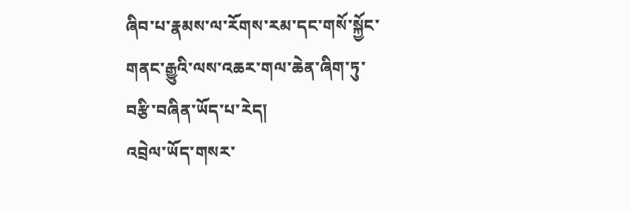ཞིབ་པ་རྣམས་ལ་རོགས་རམ་དང་གསོ་སྐྱོང་གནང་རྒྱུའི་ལས་འཆར་གལ་ཆེན་ཞིག་ཏུ་བརྩི་བཞིན་ཡོད་པ་རེད།
འབྲེལ་ཡོད་གསར་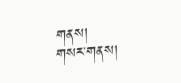གནས།
གསར་གནས།